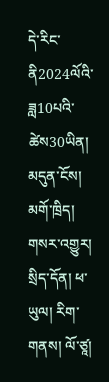དེ་རིང་ནི2024ལོའི་ཟླ10པའི་ཚེས30ཡིན།
མདུན་ངོས། མགོ་ཁྲིད། གསར་འགྱུར། སྲིད་དོན། ཕ་ཡུལ། རིག་གནས། ལོ་ཙཱ།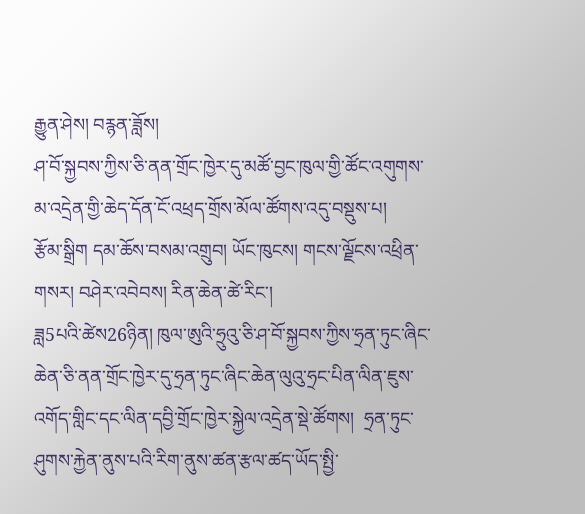རྒྱུན་ཤེས། བརྙན་ཟློས།
ཤ་བོ་སྐྱབས་ཀྱིས་ཅི་ནན་གྲོང་ཁྱེར་དུ་མཚོ་བྱང་ཁུལ་གྱི་ཚོང་འགུགས་མ་འདྲེན་གྱི་ཆེད་དོན་ངོ་འཕྲད་གྲོས་མོལ་ཚོགས་འདུ་བསྡུས་པ།
རྩོམ་སྒྲིག དམ་ཆོས་བསམ་འགྲུབ། ཡོང་ཁུངས། གངས་ལྗོངས་འཕྲིན་གསར། བཤེར་འབེབས། རིན་ཆེན་ཚེ་རིང་།
ཟླ5པའི་ཚེས26ཉིན། ཁུལ་ཨུའི་ཧྲུའུ་ཅི་ཤ་བོ་སྐྱབས་ཀྱིས་ཧྲན་ཏུང་ཞིང་ཆེན་ཅི་ནན་གྲོང་ཁྱེར་དུ་ཧྲན་ཏུང་ཞིང་ཆེན་ལུའུ་ཧྲང་པིན་ལིན་ཇུས་འགོད་གླིང་དང་ལིན་དབྱི་གྲོང་ཁྱེར་སྐྱེལ་འདྲེན་སྡེ་ཚོགས།  ཧྲན་ཏུང་ཤུགས་རྐྱེན་ནུས་པའི་རིག་ནུས་ཚན་རྩལ་ཚད་ཡོད་སྤྱི་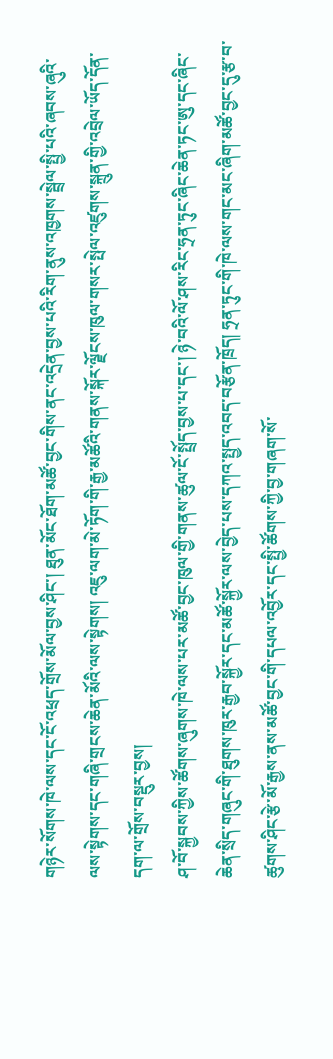གཉེར་སོགས་ཁེ་ལས་དང་ངོ་འཕྲད་གྲོས་མོལ་བྱས་ཤིང་། ཐུན་མོང་ཐོག་མཚོ་བྱང་གིས་ནང་འདྲེན་བྱས་པའི་རིག་ནུས་འཁྱགས་སྦྲེལ་སྤྱི་པའི་ཞབས་ཞུའི་ལས་སྟེགས་དང་གཞི་གྲངས་ཆེན་མོའི་ལས་སྟེགས། འཇུ་ལག་མེ་ཏོག་གི་རྒྱ་མཚོའི་གནས་སྐོར་ལྗོངས་ཁུལ་གསར་སྤེལ་འཛུགས་སྐྲུན་གྱི་འབྲེལ་ཡོད་དོན་དག་ལ་གྲོས་བསྡུར་བྱས།
ཤ་བོ་སྐྱབས་ཀྱིས་ཚོགས་ཞུགས་ཁེ་ལས་པར་མཚོ་བྱང་ཁུལ་གྱི་གནས་ཚུལ་ངོ་སྤྲོད་བྱས་པ་དང་། ཉེ་བའི་ལོ་ཤས་རིང་ཧྲན་ཏུང་ཞིང་ཆེན་ཏང་ཨུ་དང་ཞིང་ཆེན་སྲིད་གཞུང་གི་ཐུགས་ཁུར་རྒྱབ་སྐྱོར་དང་མཚོ་སྐྱོར་ལས་བྱེད་པས་དཀའ་སྤྱད་འབད་བརྩོན་ཁྲོད། ཧྲན་ཏུང་གི་ཁེ་ལས་གང་མང་ཞིག་མཚོ་བྱང་དུ་རྩ་བ་ཚུགས་ཤིང་རྩེ་མོ་རྒྱས་ནས་མཚོ་བྱང་གི་དཔལ་འབྱོར་དང་སྤྱི་ཚོགས་ཀྱི་བྱ་གཞག་སོ་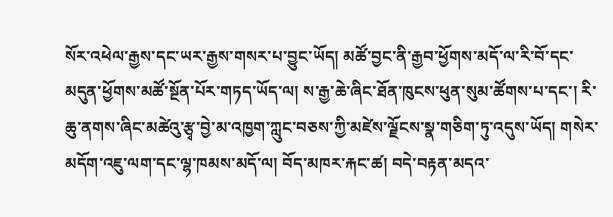སོར་འཕེལ་རྒྱས་དང་ཡར་རྒྱས་གསར་པ་བྱུང་ཡོད། མཚོ་བྱང་ནི་རྒྱབ་ཕྱོགས་མདོ་ལ་རི་བོ་དང་མདུན་ཕྱོགས་མཚོ་སྔོན་པོར་གཏད་ཡོད་ལ། ས་རྒྱ་ཆེ་ཞིང་ཐོན་ཁུངས་ཕུན་སུམ་ཚོགས་པ་དང་། རི་ཆུ་ནགས་ཞིང་མཚེའུ་རྩྭ་བྱེ་མ་འཁྱག་ཀླུང་བཅས་ཀྱི་མཛེས་ལྗོངས་སྣ་གཅིག་ཏུ་འདུས་ཡོད། གསེར་མདོག་འཇུ་ལག་དང་ལྷ་ཁམས་མདོ་ལ། བོད་མཁར་རྐང་ཚ། བདེ་བརྟན་མདའ་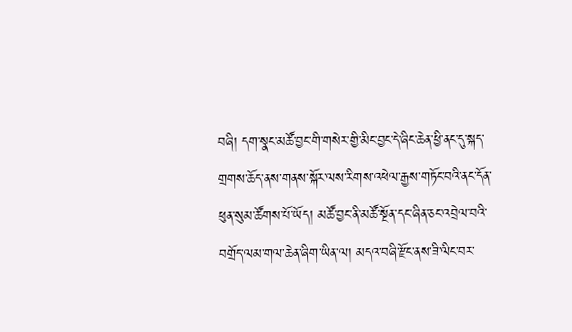བཞི། དག་སྣང་མཚོ་བྱང་གི་གསེར་གྱི་མིང་བྱང་དེ་ཞིང་ཆེན་ཕྱི་ནང་དུ་སྐད་གྲགས་ཆོད་ནས་གནས་སྐོར་ལས་རིགས་འཕེལ་རྒྱས་གཏོང་བའི་ནང་དོན་ཕུན་སུམ་ཚོགས་པོ་ཡོད། མཚོ་བྱང་ནི་མཚོ་སྔོན་དང་ཞིན་ཅང་འབྲེལ་བའི་བགྲོད་ལམ་གལ་ཆེན་ཞིག་ཡིན་ལ། མདའ་བཞི་རྫོང་ནས་ཟི་ལིང་བར་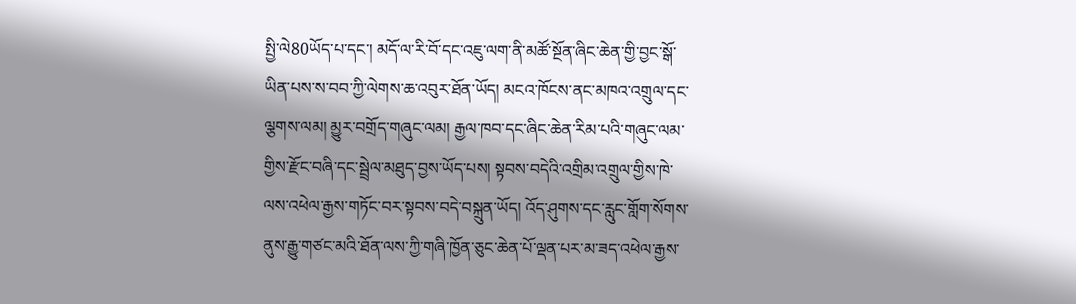སྤྱི་ལེ80ཡོད་པ་དང་། མདོ་ལ་རི་བོ་དང་འཇུ་ལག་ནི་མཚོ་སྔོན་ཞིང་ཆེན་གྱི་བྱང་སྒོ་ཡིན་པས་ས་བབ་ཀྱི་ལེགས་ཆ་འབུར་ཐོན་ཡོད། མངའ་ཁོངས་ནང་མཁའ་འགྲུལ་དང་ལྕགས་ལམ། མྱུར་བགྲོད་གཞུང་ལམ། རྒྱལ་ཁབ་དང་ཞིང་ཆེན་རིམ་པའི་གཞུང་ལམ་གྱིས་རྫོང་བཞི་དང་སྦྲེལ་མཐུད་བྱས་ཡོད་པས། སྟབས་བདེའི་འགྲིམ་འགྲུལ་གྱིས་ཁེ་ལས་འཕེལ་རྒྱས་གཏོང་བར་སྟབས་བདེ་བསྐྲུན་ཡོད། འོད་ཤུགས་དང་རླུང་གློག་སོགས་ནུས་རྒྱུ་གཙང་མའི་ཐོན་ལས་ཀྱི་གཞི་ཁྱོན་ཅུང་ཆེན་པོ་ལྡན་པར་མ་ཟད་འཕེལ་རྒྱས་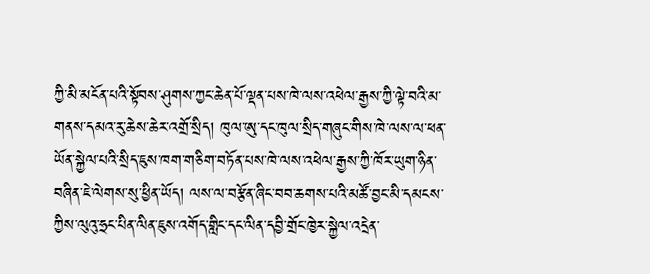ཀྱི་མི་མངོན་པའི་སྟོབས་ཤུགས་ཀྱང་ཆེན་པོ་ལྡན་པས་ཁེ་ལས་འཕེལ་རྒྱས་ཀྱི་ལྟེ་བའི་མ་གནས་དམའ་རུ་ཆེས་ཆེར་འགྲོ་སྲིད། ཁུལ་ཨུ་དང་ཁུལ་སྲིད་གཞུང་གིས་ཁེ་ལས་ལ་ཕན་ཡོན་སྐྱེལ་པའི་སྲིད་ཇུས་ཁག་གཅིག་བཏོན་པས་ཁེ་ལས་འཕེལ་རྒྱས་ཀྱི་ཁོར་ཡུག་ཉིན་བཞིན་ཇེ་ལེགས་སུ་ཕྱིན་ཡོད། ལས་ལ་བརྩོན་ཞིང་བབ་ཆགས་པའི་མཚོ་བྱང་མི་དམངས་ཀྱིས་ལུའུ་ཧྲང་པིན་ལིན་ཇུས་འགོད་གླིང་དང་ལིན་དབྱི་གྲོང་ཁྱེར་སྐྱེལ་འདྲེན་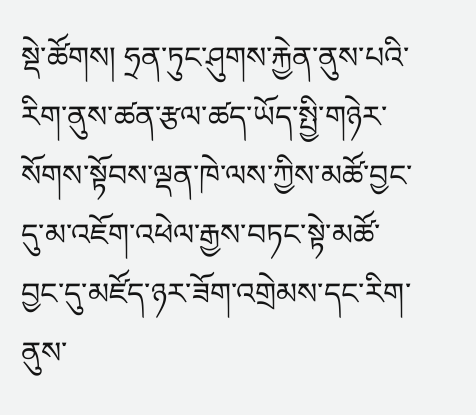སྡེ་ཚོགས། ཧྲན་ཏུང་ཤུགས་རྐྱེན་ནུས་པའི་རིག་ནུས་ཚན་རྩལ་ཚད་ཡོད་སྤྱི་གཉེར་སོགས་སྟོབས་ལྡན་ཁེ་ལས་ཀྱིས་མཚོ་བྱང་དུ་མ་འཇོག་འཕེལ་རྒྱས་བཏང་སྟེ་མཚོ་བྱང་དུ་མཛོད་ཉར་ཟོག་འགྲེམས་དང་རིག་ནུས་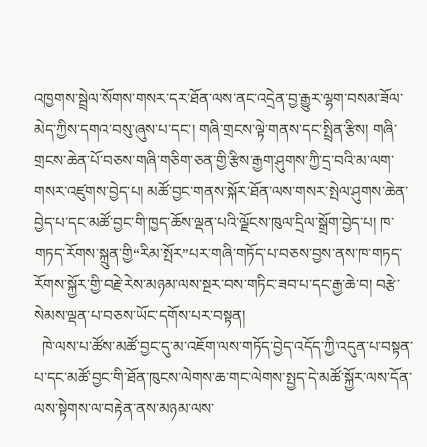འཁྱགས་སྦྲེལ་སོགས་གསར་དར་ཐོན་ལས་ནང་འདྲེན་བྱ་རྒྱུར་ལྷག་བསམ་ཟོལ་མེད་ཀྱིས་དགའ་བསུ་ཞུས་པ་དང་། གཞི་གྲངས་ལྟེ་གནས་དང་སྤྲིན་རྩིས། གཞི་གྲངས་ཆེན་པོ་བཅས་གཞི་གཅིག་ཅན་གྱི་རྩིས་རྒྱག་ཤུགས་ཀྱི་དྲ་བའི་མ་ལག་གསར་འཛུགས་བྱེད་པ། མཚོ་བྱང་གནས་སྐོར་ཐོན་ལས་གསར་སྤེལ་ཤུགས་ཆེན་བྱེད་པ་དང་མཚོ་བྱང་གི་ཁྱད་ཆོས་ལྡན་པའི་ལྗོངས་ཁུལ་དྲིལ་སྒྲོག་བྱེད་པ། ཁ་གཏད་རོགས་སྐྲུན་གྱི“རིམ་སྤོར”པར་གཞི་གཏོད་པ་བཅས་བྱས་ནས་ཁ་གཏད་རོགས་སྐྱོར་གྱི་བརྗེ་རེས་མཉམ་ལས་སྔར་བས་གཏིང་ཟབ་པ་དང་རྒྱ་ཆེ་བ། བརྩེ་སེམས་ལྡན་པ་བཅས་ཡོང་དགོས་པར་བསྟན།
  ཁེ་ལས་པ་ཚོས་མཚོ་བྱང་དུ་མ་འཇོག་ལས་གཏོད་བྱེད་འདོད་ཀྱི་འདུན་པ་བསྟན་པ་དང་མཚོ་བྱང་གི་ཐོན་ཁུངས་ལེགས་ཆ་གང་ལེགས་སྤྱད་དེ་མཚོ་སྐྱོར་ལས་དོན་ལས་སྟེགས་ལ་བརྟེན་ནས་མཉམ་ལས་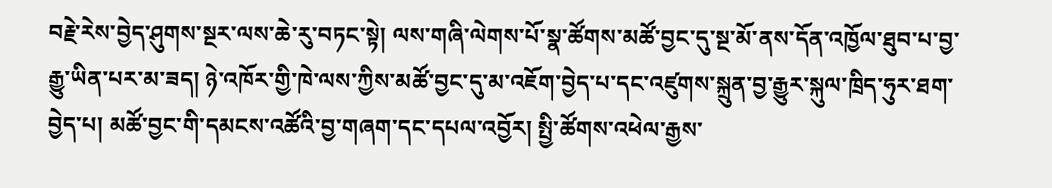བརྗེ་རེས་བྱེད་ཤུགས་སྔར་ལས་ཆེ་རུ་བཏང་སྟེ། ལས་གཞི་ལེགས་པོ་སྣ་ཚོགས་མཚོ་བྱང་དུ་སྔ་མོ་ནས་དོན་འཁྱོལ་ཐུབ་པ་བྱ་རྒྱུ་ཡིན་པར་མ་ཟད། ཉེ་འཁོར་གྱི་ཁེ་ལས་ཀྱིས་མཚོ་བྱང་དུ་མ་འཇོག་བྱེད་པ་དང་འཛུགས་སྐྲུན་བྱ་རྒྱུར་སྐུལ་ཁྲིད་ཧུར་ཐག་བྱེད་པ། མཚོ་བྱང་གི་དམངས་འཚོའི་བྱ་གཞག་དང་དཔལ་འབྱོར། སྤྱི་ཚོགས་འཕེལ་རྒྱས་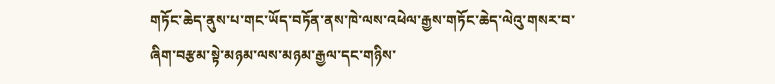གཏོང་ཆེད་ནུས་པ་གང་ཡོད་བཏོན་ནས་ཁེ་ལས་འཕེལ་རྒྱས་གཏོང་ཆེད་ལེའུ་གསར་བ་ཞིག་བརྩམ་སྟེ་མཉམ་ལས་མཉམ་རྒྱལ་དང་གཉིས་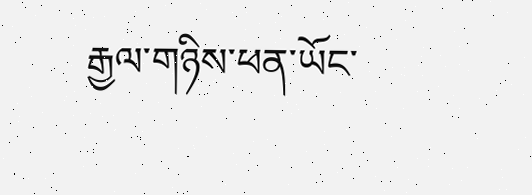རྒྱལ་གཉིས་ཕན་ཡོང་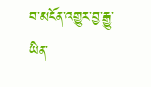བ་མངོན་འགྱུར་བྱ་རྒྱུ་ཡིན་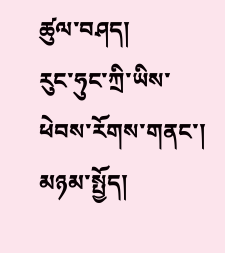ཚུལ་བཤད།
རུང་ཧུང་ཀྲི་ཡིས་ཕེབས་རོགས་གནང་།
མཉམ་སྤྱོད།